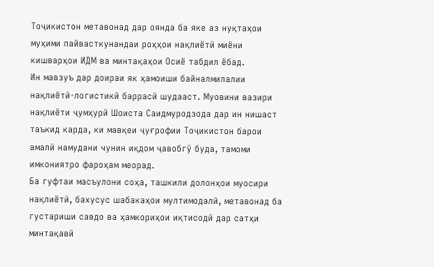Тоҷикистон метавонад дар оянда ба яке аз нуқтаҳои муҳими пайвасткунандаи роҳҳои нақлиётӣ миёни кишварҳои ИДМ ва минтақаҳои Осиё табдил ёбад.
Ин мавзуъ дар доираи як ҳамоиши байналмилалии нақлиётӣ-логистикӣ баррасӣ шудааст. Муовини вазири нақлиёти ҷумҳурӣ Шоиста Саидмуродзода дар ин нишаст таъкид карда, ки мавқеи ҷуғрофии Тоҷикистон барои амалӣ намудани чунин иқдом ҷавобгӯ буда, тамоми имкониятро фароҳам меорад.
Ба гуфтаи масъулони соҳа, ташкили долонҳои муосири нақлиётӣ, бахусус шабакаҳои мултимодалӣ, метавонад ба густариши савдо ва ҳамкориҳои иқтисодӣ дар сатҳи минтақавӣ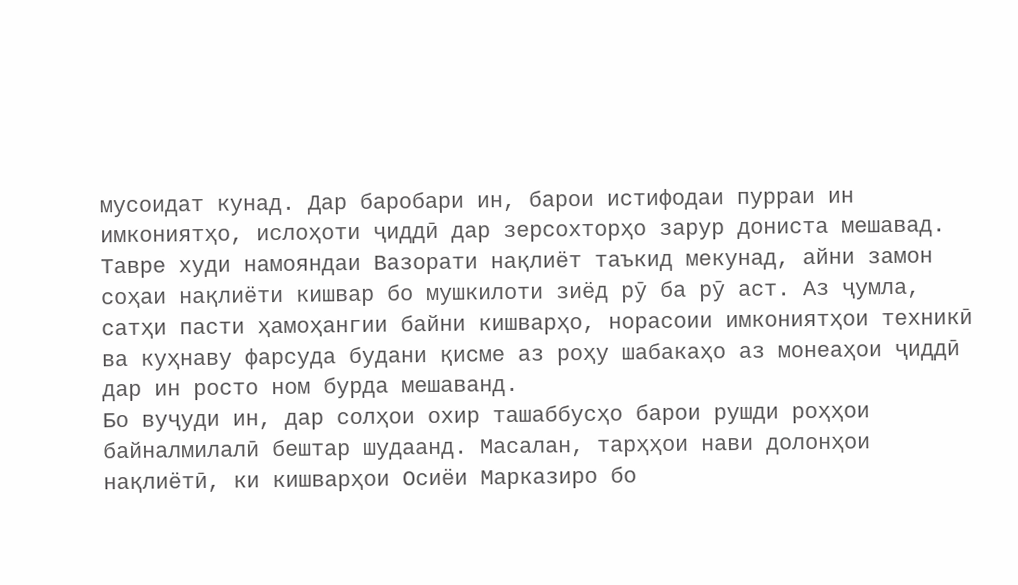мусоидат кунад. Дар баробари ин, барои истифодаи пурраи ин имкониятҳо, ислоҳоти ҷиддӣ дар зерсохторҳо зарур дониста мешавад.
Тавре худи намояндаи Вазорати нақлиёт таъкид мекунад, айни замон соҳаи нақлиёти кишвар бо мушкилоти зиёд рӯ ба рӯ аст. Аз ҷумла, сатҳи пасти ҳамоҳангии байни кишварҳо, норасоии имкониятҳои техникӣ ва куҳнаву фарсуда будани қисме аз роҳу шабакаҳо аз монеаҳои ҷиддӣ дар ин росто ном бурда мешаванд.
Бо вуҷуди ин, дар солҳои охир ташаббусҳо барои рушди роҳҳои байналмилалӣ бештар шудаанд. Масалан, тарҳҳои нави долонҳои нақлиётӣ, ки кишварҳои Осиёи Марказиро бо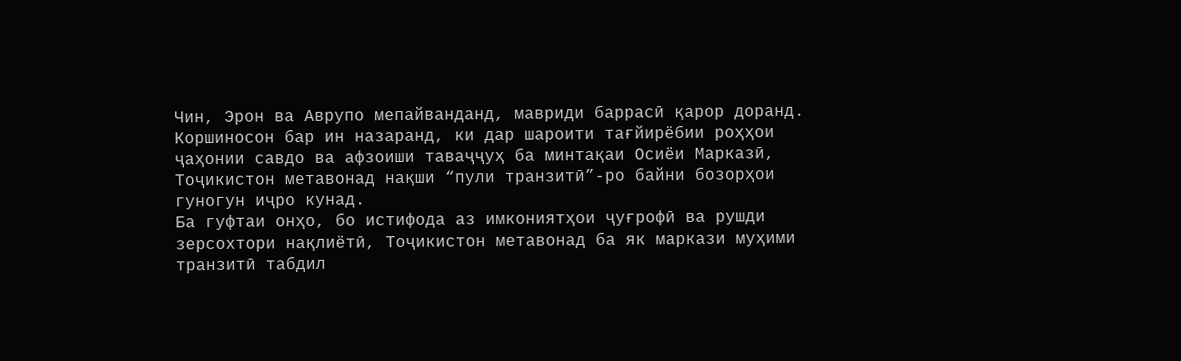Чин, Эрон ва Аврупо мепайванданд, мавриди баррасӣ қарор доранд.
Коршиносон бар ин назаранд, ки дар шароити тағйирёбии роҳҳои ҷаҳонии савдо ва афзоиши таваҷҷуҳ ба минтақаи Осиёи Марказӣ, Тоҷикистон метавонад нақши “пули транзитӣ”-ро байни бозорҳои гуногун иҷро кунад.
Ба гуфтаи онҳо, бо истифода аз имкониятҳои ҷуғрофӣ ва рушди зерсохтори нақлиётӣ, Тоҷикистон метавонад ба як маркази муҳими транзитӣ табдил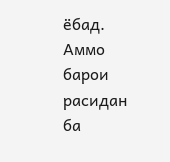ёбад. Аммо барои расидан ба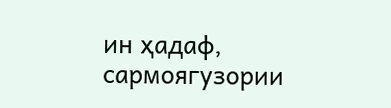ин ҳадаф, сармоягузории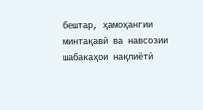бештар, ҳамоҳангии минтақавӣ ва навсозии шабакаҳои нақлиётӣ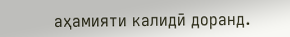аҳамияти калидӣ доранд.